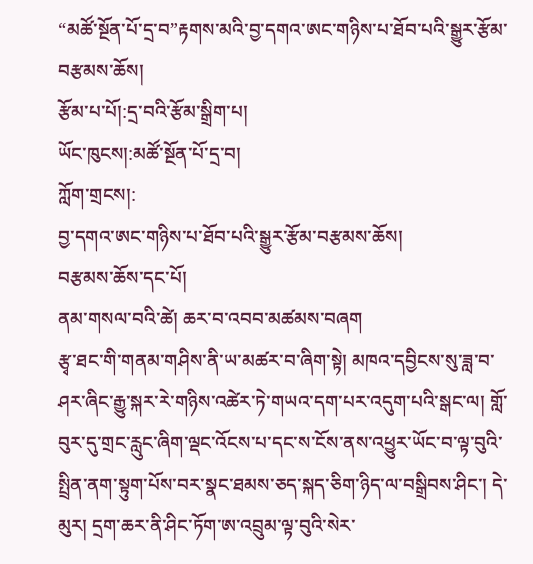“མཚོ་སྔོན་པོ་དྲ་བ”རྟགས་མའི་བྱ་དགའ་ཨང་གཉིས་པ་ཐོབ་པའི་སྒྱུར་རྩོམ་བརྩམས་ཆོས།
རྩོམ་པ་པོ།:དྲ་བའི་རྩོམ་སྒྲིག་པ།
ཡོང་ཁུངས།:མཚོ་སྔོན་པོ་དྲ་བ།
ཀློག་གྲངས།:
བྱ་དགའ་ཨང་གཉིས་པ་ཐོབ་པའི་སྒྱུར་རྩོམ་བརྩམས་ཆོས།
བརྩམས་ཆོས་དང་པོ།
ནམ་གསལ་བའི་ཚེ། ཆར་བ་འབབ་མཚམས་བཞག
རྩྭ་ཐང་གི་གནམ་གཤིས་ནི་ཡ་མཚར་བ་ཞིག་སྟེ། མཁའ་དབྱིངས་སུ་ཟླ་བ་ཤར་ཞིང་རྒྱུ་སྐར་རེ་གཉིས་འཚེར་ཏེ་གཡའ་དག་པར་འདུག་པའི་སྒང་ལ། གློ་བུར་དུ་གྲང་རླུང་ཞིག་ལྡང་འོངས་པ་དང་ས་ངོས་ནས་འཕྱུར་ཡོང་བ་ལྟ་བུའི་སྤྲིན་ནག་སྟུག་པོས་བར་སྣང་ཐམས་ཅད་སྐད་ཅིག་ཉིད་ལ་བསྒྲིབས་ཤིང་། དེ་མུར། དྲག་ཆར་ནི་ཤིང་ཏོག་ཨ་འབྲུམ་ལྟ་བུའི་སེར་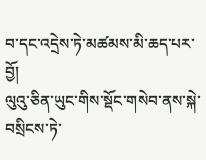བ་དང་འདྲེས་ཏེ་མཚམས་མི་ཆད་པར་བྱོ།
ལུའུ་ཅིན་ཡུང་གིས་སྡོང་གསེབ་ནས་སྐེ་བསྲིངས་ཏེ་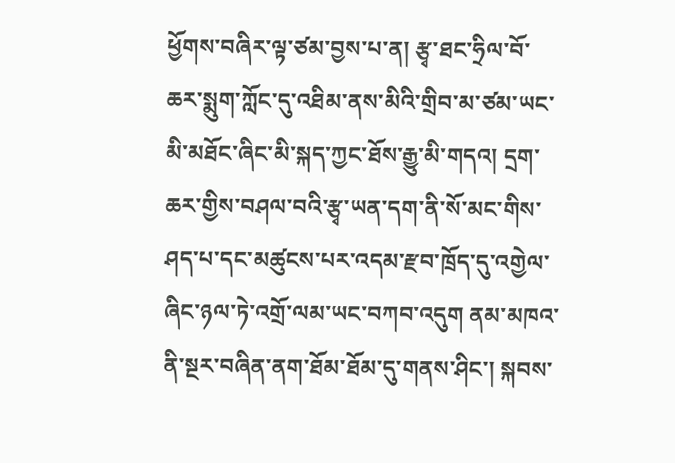ཕྱོགས་བཞིར་ལྟ་ཙམ་བྱས་པ་ན། རྩྭ་ཐང་ཧྲིལ་བོ་ཆར་སྨུག་ཀློང་དུ་འཐིམ་ནས་མིའི་གྲིབ་མ་ཙམ་ཡང་མི་མཐོང་ཞིང་མི་སྐད་ཀྱང་ཐོས་རྒྱུ་མི་གདའ། དྲག་ཆར་གྱིས་བཤལ་བའི་རྩྭ་ཡན་དག་ནི་སོ་མང་གིས་ཤད་པ་དང་མཚུངས་པར་འདམ་རྫབ་ཁྲོད་དུ་འགྱེལ་ཞིང་ཉལ་ཏེ་འགྲོ་ལམ་ཡང་བཀབ་འདུག ནམ་མཁའ་ནི་སྔར་བཞིན་ནག་ཐོམ་ཐོམ་དུ་གནས་ཤིང་། སྐབས་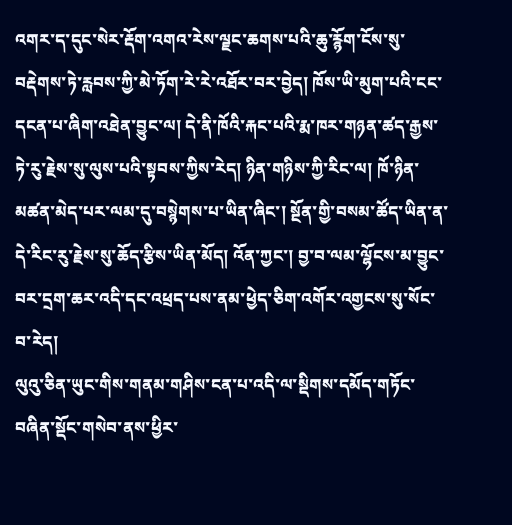འགར་ད་དུང་སེར་རྡོག་འགའ་རེས་ལྗང་ཆགས་པའི་ཆུ་རྙོག་ངོས་སུ་བརྡེགས་ཏེ་རླབས་ཀྱི་མེ་ཏོག་རེ་རེ་འཐོར་བར་བྱེད། ཁོས་ཡི་མུག་པའི་ངང་དངན་པ་ཞིག་འཐེན་བྱུང་ལ། དེ་ནི་ཁོའི་རྐང་པའི་རྨ་ཁར་གཉན་ཚད་རྒྱས་ཏེ་རུ་རྗེས་སུ་ལུས་པའི་སྟབས་ཀྱིས་རེད། ཉིན་གཉིས་ཀྱི་རིང་ལ། ཁོ་ཉིན་མཚན་མེད་པར་ལམ་དུ་བསྙེགས་པ་ཡིན་ཞིང་། སྔོན་གྱི་བསམ་ཚོད་ཡིན་ན་དེ་རིང་རུ་རྗེས་སུ་ཆོད་རྩིས་ཡིན་མོད། འོན་ཀྱང་། བྱ་བ་ལམ་ལྷོངས་མ་བྱུང་བར་དྲག་ཆར་འདི་དང་འཕྲད་པས་ནམ་ཕྱེད་ཅིག་འགོར་འགྱངས་སུ་སོང་བ་རེད།
ལུའུ་ཅིན་ཡུང་གིས་གནམ་གཤིས་ངན་པ་འདི་ལ་སྡིགས་དམོད་གཏོང་བཞིན་སྡོང་གསེབ་ནས་ཕྱིར་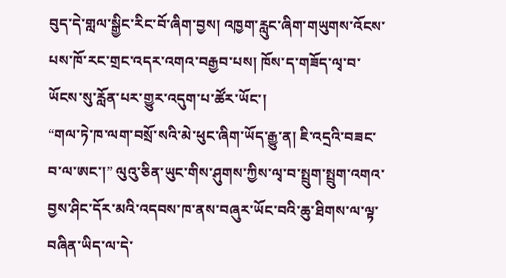བུད་དེ་གླལ་སྒྱིང་རིང་བོ་ཞིག་བྱས། འཁྱག་རླུང་ཞིག་གཡུགས་འོངས་པས་ཁོ་རང་གྲང་འདར་འགའ་བརྒྱབ་པས། ཁོས་ད་གཟོད་ལྭ་བ་ཡོངས་སུ་རློན་པར་གྱུར་འདུག་པ་ཚོར་ཡོང་།
“གལ་ཏེ་ཁ་ལག་བསྲོ་སའི་མེ་ཕུང་ཞིག་ཡོད་རྒྱུ་ན། ཇི་འདྲའི་བཟང་བ་ལ་ཨང་།” ལུའུ་ཅིན་ཡུང་གིས་ཤུགས་ཀྱིས་ལྭ་བ་སྤྲུག་སྤྲུག་འགའ་བྱས་ཤིང་དོར་མའི་འདབས་ཁ་ནས་བཞུར་ཡོང་བའི་ཆུ་ཐིགས་ལ་ལྟ་བཞིན་ཡིད་ལ་དེ་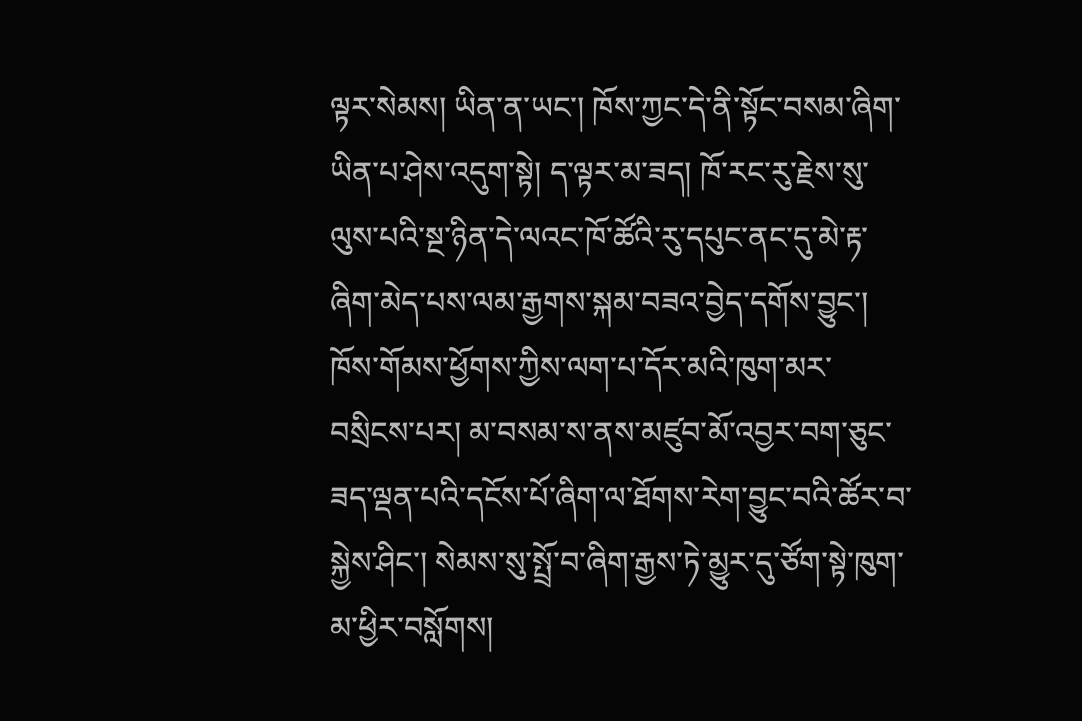ལྟར་སེམས། ཡིན་ན་ཡང་། ཁོས་ཀྱང་དེ་ནི་སྟོང་བསམ་ཞིག་ཡིན་པ་ཤེས་འདུག་སྟེ། ད་ལྟར་མ་ཟད། ཁོ་རང་རུ་རྗེས་སུ་ལུས་པའི་སྔ་ཉིན་དེ་ལའང་ཁོ་ཚོའི་རུ་དཔུང་ནང་དུ་མེ་རྟ་ཞིག་མེད་པས་ལམ་རྒྱགས་སྐམ་བཟའ་བྱེད་དགོས་བྱུང་། ཁོས་གོམས་ཕྱོགས་ཀྱིས་ལག་པ་དོར་མའི་ཁུག་མར་བསྲིངས་པར། མ་བསམ་ས་ནས་མཛུབ་མོ་འབྱར་བག་ཅུང་ཟད་ལྡན་པའི་དངོས་པོ་ཞིག་ལ་ཐོགས་རེག་བྱུང་བའི་ཚོར་བ་སྐྱེས་ཤིང་། སེམས་སུ་སྤྲོ་བ་ཞིག་རྒྱས་ཏེ་མྱུར་དུ་ཙོག་སྟེ་ཁུག་མ་ཕྱིར་བསློགས།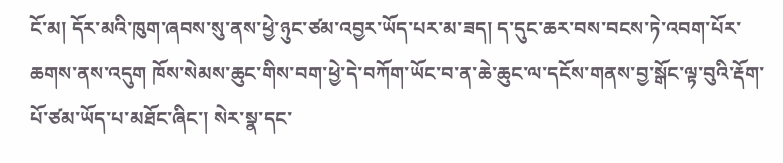ངོ་མ། དོར་མའི་ཁུག་ཞབས་སུ་ནས་ཕྱེ་ཉུང་ཙམ་འབྱར་ཡོད་པར་མ་ཟད། ད་དུང་ཆར་བས་བངས་ཏེ་འབག་པོར་ཆགས་ནས་འདུག ཁོས་སེམས་ཆུང་གིས་བག་ཕྱེ་དེ་བཀོག་ཡོང་བ་ན་ཆེ་ཆུང་ལ་དངོས་གནས་བྱ་སྒོང་ལྟ་བུའི་རྡོག་པོ་ཙམ་ཡོད་པ་མཐོང་ཞིང་། སེར་སྣ་དང་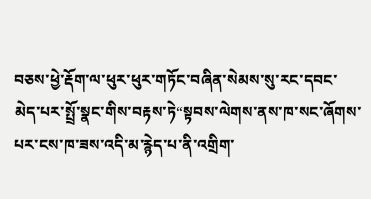བཅས་ཕྱེ་རྡོག་ལ་ཕུར་ཕུར་གཏོང་བཞིན་སེམས་སུ་རང་དབང་མེད་པར་སྤྲོ་སྣང་གིས་བརྟས་ཏེ“སྟབས་ལེགས་ནས་ཁ་སང་ཞོགས་པར་ངས་ཁ་ཟས་འདི་མ་རྙེད་པ་ནི་འགྲིག་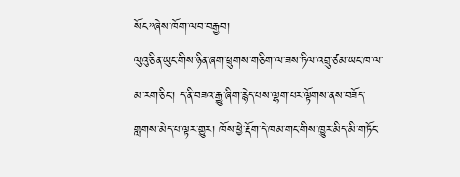སོང”ཞེས་ཁོག་ལབ་བརྒྱབ།
ལུའུ་ཅིན་ཡུང་གིས་ཉིན་ཞག་ཕྲུགས་གཅིག་ལ་ཟས་ཏིལ་འབྲུ་ཙམ་ཡང་ཁ་ལ་མ་རག་ཅིང་། ད་ནི་བཟའ་རྒྱུ་ཞིག་རྙེད་པས་ལྷག་པར་ལྟོགས་ནས་བཟོད་གླགས་མེད་པ་ལྟར་གྱུར། ཁོས་ཕྱེ་རྡོག་དེ་ཁམ་གང་གིས་ཁྱུར་མིད་མི་གཏོང་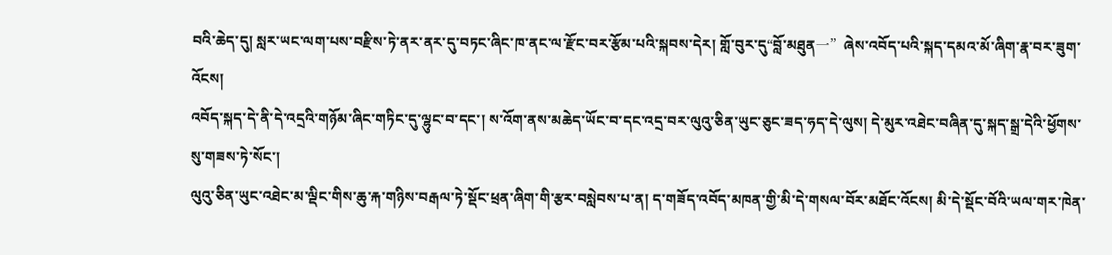བའི་ཆེད་དུ། སླར་ཡང་ལག་པས་བརྫིས་ཏེ་ནར་ནར་དུ་བཏང་ཞིང་ཁ་ནང་ལ་རྫོང་བར་རྩོམ་པའི་སྐབས་དེར། གློ་བུར་དུ“བློ་མཐུན一”ཞེས་འབོད་པའི་སྐད་དམའ་མོ་ཞིག་རྣ་བར་ཟུག་འོངས།
འབོད་སྐད་དེ་ནི་དེ་འདྲའི་གཉོམ་ཞིང་གཏིང་དུ་ལྷུང་བ་དང་། ས་འོག་ནས་མཆེད་ཡོང་བ་དང་འདྲ་བར་ལུའུ་ཅིན་ཡུང་ཅུང་ཟད་ཧད་དེ་ལུས། དེ་མུར་འཐེང་བཞིན་དུ་སྐད་སྒྲ་དེའི་ཕྱོགས་སུ་གཟས་ཏེ་སོང་།
ལུའུ་ཅིན་ཡུང་འཐེང་མ་ལྡིང་གིས་ཆུ་རྐ་གཉིས་བརྒལ་ཏེ་སྡོང་ཕྲན་ཞིག་གི་རྩར་བསླེབས་པ་ན། ད་གཟོད་འབོད་མཁན་གྱི་མི་དེ་གསལ་བོར་མཐོང་འོངས། མི་དེ་སྡོང་བོའི་ཡལ་གར་ཁེན་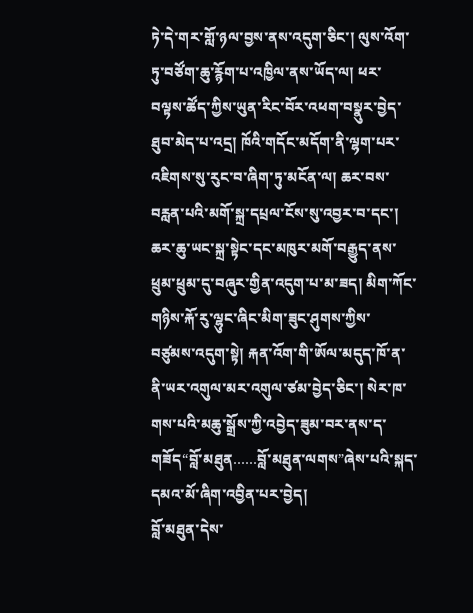ཏེ་དེ་གར་གློ་ཉལ་བྱས་ནས་འདུག་ཅིང་། ལུས་འོག་ཏུ་བཙོག་ཆུ་རྙོག་པ་འཁྱིལ་ནས་ཡོད་ལ། ཕར་བལྟས་ཚོད་ཀྱིས་ཡུན་རིང་བོར་འཕག་བསྣུར་བྱེད་ཐུབ་མེད་པ་འདྲ། ཁོའི་གདོང་མདོག་ནི་ལྷག་པར་འཇིགས་སུ་རུང་བ་ཞིག་ཏུ་མངོན་ལ། ཆར་བས་བརླན་པའི་མགོ་སྐྲ་དཔྲལ་ངོས་སུ་འབྱར་བ་དང་། ཆར་ཆུ་ཡང་སྐྲ་སྟེང་དང་མཁུར་མགོ་བརྒྱུད་ནས་ཕྲུམ་ཕྲུམ་དུ་བཞུར་གྱིན་འདུག་པ་མ་ཟད། མིག་ཀོང་གཉིས་རྐོ་རུ་ལྷུང་ཞིང་མིག་ཟུང་ཤུགས་ཀྱིས་བཙུམས་འདུག་སྟེ། རྐན་འོག་གི་ཨོལ་མདུད་ཁོ་ན་ནི་ཡར་འགུལ་མར་འགུལ་ཙམ་བྱེད་ཅིང་། སེར་ཁ་གས་པའི་མཆུ་སྒྲོས་ཀྱི་འབྱེད་ཟུམ་བར་ནས་ད་གཟོད“བློ་མཐུན……བློ་མཐུན་ལགས”ཞེས་པའི་སྐད་དམའ་མོ་ཞིག་འབྱིན་པར་བྱེད།
བློ་མཐུན་དེས་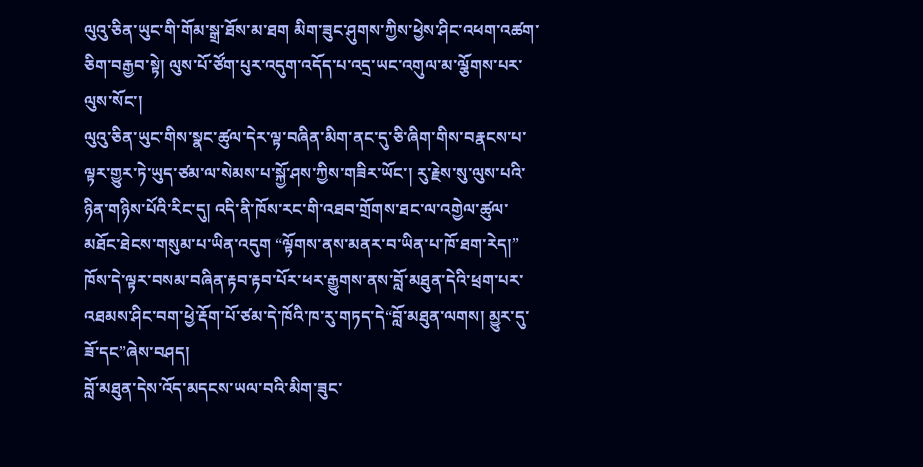ལུའུ་ཅིན་ཡུང་གི་གོམ་སྒྲ་ཐོས་མ་ཐག མིག་ཟུང་ཤུགས་ཀྱིས་ཕྱེས་ཤིང་འཕག་འཚག་ཅིག་བརྒྱབ་སྟེ། ལུས་པོ་ཙོག་པུར་འདུག་འདོད་པ་འདྲ་ཡང་འགུལ་མ་ལྕོགས་པར་ལུས་སོང་།
ལུའུ་ཅིན་ཡུང་གིས་སྣང་ཚུལ་དེར་ལྟ་བཞིན་མིག་ནང་དུ་ཅི་ཞིག་གིས་བརྣངས་པ་ལྟར་གྱུར་ཏེ་ཡུད་ཙམ་ལ་སེམས་པ་སྐྱོ་ཤས་ཀྱིས་གཟིར་ཡོང་། རུ་རྗེས་སུ་ལུས་པའི་ཉིན་གཉིས་པོའི་རིང་དུ། འདི་ནི་ཁོས་རང་གི་འཐབ་གྲོགས་ཐང་ལ་འགྱེལ་ཚུལ་མཐོང་ཐེངས་གསུམ་པ་ཡིན་འདུག “ལྟོགས་ནས་མནར་བ་ཡིན་པ་ཁོ་ཐག་རེད།” ཁོས་དེ་ལྟར་བསམ་བཞིན་རྟབ་རྟབ་པོར་ཕར་རྒྱུགས་ནས་བློ་མཐུན་དེའི་ཕྲག་པར་འཐམས་ཤིང་བག་ཕྱེ་རྡོག་པོ་ཙམ་དེ་ཁོའི་ཁ་རུ་གཏད་དེ“བློ་མཐུན་ལགས། མྱུར་དུ་ཟོ་དང”ཞེས་བཤད།
བློ་མཐུན་དེས་འོད་མདངས་ཡལ་བའི་མིག་ཟུང་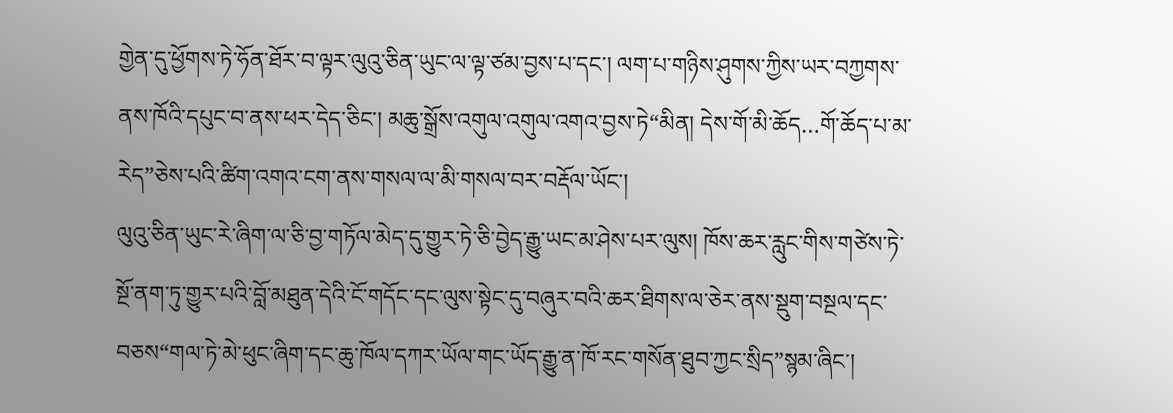གྱེན་དུ་ཕྱོགས་ཏེ་ཧོན་ཐོར་བ་ལྟར་ལུའུ་ཅིན་ཡུང་ལ་ལྟ་ཙམ་བྱས་པ་དང་། ལག་པ་གཉིས་ཤུགས་ཀྱིས་ཡར་བཀྱགས་ནས་ཁོའི་དཔུང་བ་ནས་ཕར་དེད་ཅིང་། མཆུ་སྒྲོས་འགུལ་འགུལ་འགའ་བྱས་ཏེ“མིན། དེས་གོ་མི་ཆོད…གོ་ཆོད་པ་མ་རེད”ཅེས་པའི་ཚིག་འགའ་ངག་ནས་གསལ་ལ་མི་གསལ་བར་བརྡོལ་ཡོང་།
ལུའུ་ཅིན་ཡུང་རེ་ཞིག་ལ་ཅི་བྱ་གཏོལ་མེད་དུ་གྱུར་ཏེ་ཅི་བྱེད་རྒྱུ་ཡང་མ་ཤེས་པར་ལུས། ཁོས་ཆར་རླུང་གིས་གཙེས་ཏེ་སྔོ་ནག་ཏུ་གྱུར་པའི་བློ་མཐུན་དེའི་ངོ་གདོང་དང་ལུས་སྟེང་དུ་བཞུར་བའི་ཆར་ཐིགས་ལ་ཅེར་ནས་སྡུག་བསྔལ་དང་བཅས“གལ་ཏེ་མེ་ཕུང་ཞིག་དང་ཆུ་ཁོལ་དཀར་ཡོལ་གང་ཡོད་རྒྱུ་ན་ཁོ་རང་གསོན་ཐུབ་ཀྱང་སྲིད”སྙམ་ཞིང་།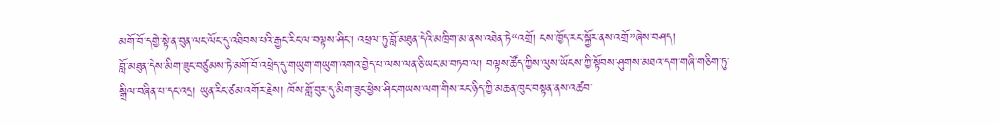མགོ་བོ་དགྱེ་སྟེ་ན་བུན་ལང་ལོང་དུ་འཐིབས་པའི་རྒྱང་རིང་ལ་བལྟས་ཤིང་། འཕྲལ་ཏུ་བློ་མཐུན་དེའི་མཁྲིག་མ་ནས་འཐེན་ཏེ“འགྲོ། ངས་ཁྱོད་རང་སྐྱོར་ནས་འགྲོ”ཞེས་བཤད།
བློ་མཐུན་དེས་མིག་ཟུང་བཙུམས་ཏེ་མགོ་བོ་འཕྲེད་དུ་གཡུག་གཡུག་འགའ་བྱེད་པ་ལས་ལན་ཅི་ཡང་མ་བཏབ་ལ། བལྟས་ཚོད་ཀྱིས་ལུས་ཡོངས་ཀྱི་སྟོབས་ཤུགས་མཐའ་དག་གཞི་གཅིག་ཏུ་སྒྲིལ་བཞིན་པ་དང་འདྲ། ཡུན་རིང་ཙམ་འགོར་རྗེས། ཁོས་གློ་བུར་དུ་མིག་ཟུང་ཕྱེས་ཤིང་གཡས་ལག་གིས་རང་ཉིད་ཀྱི་མཆན་ཁུང་བསྟན་ནས་འཚབ་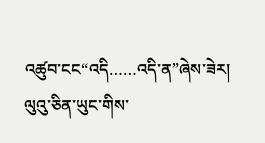འཚུབ་ངང“འདི……འདི་ན”ཞེས་ཟེར།
ལུའུ་ཅིན་ཡུང་གིས་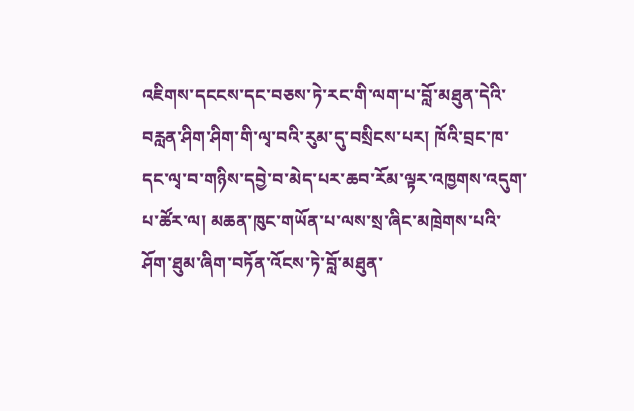འཇིགས་དངངས་དང་བཅས་ཏེ་རང་གི་ལག་པ་བློ་མཐུན་དེའི་བརླན་ཤིག་ཤིག་གི་ལྭ་བའི་རུམ་དུ་བསྲིངས་པར། ཁོའི་བྲང་ཁ་དང་ལྭ་བ་གཉིས་དབྱེ་བ་མེད་པར་ཆབ་རོམ་ལྟར་འཁྱགས་འདུག་པ་ཚོར་ལ། མཆན་ཁུང་གཡོན་པ་ལས་སྲ་ཞིང་མཁྲེགས་པའི་ཤོག་ཐུམ་ཞིག་བཏོན་འོངས་ཏེ་བློ་མཐུན་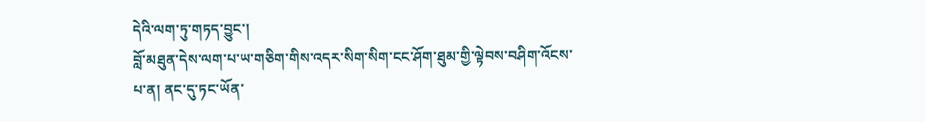དེའི་ལག་ཏུ་གཏད་བྱུང་།
བློ་མཐུན་དེས་ལག་པ་ཡ་གཅིག་གིས་འདར་སིག་སིག་ངང་ཤོག་ཐུམ་གྱི་ལྟེབས་བཤིག་འོངས་པ་ན། ནང་དུ་ཏང་ཡོན་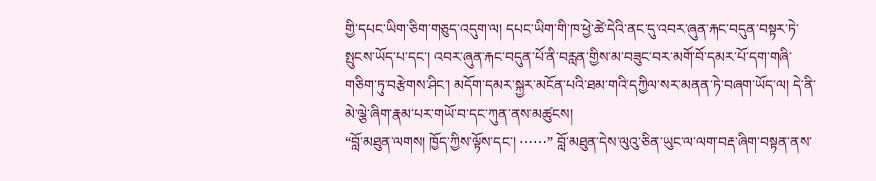གྱི་དཔང་ཡིག་ཅིག་གཅུད་འདུག་ལ། དཔང་ཡིག་གི་ཁ་ཕྱེ་ཚེ་དེའི་ནང་དུ་འབར་ཞུན་རྐང་བདུན་བསྟར་ཏེ་སྤུངས་ཡོད་པ་དང་། འབར་ཞུན་རྐང་བདུན་པོ་ནི་བརླན་གྱིས་མ་བཟུང་བར་མགོ་བོ་དམར་པོ་དག་གཞི་གཅིག་ཏུ་བརྩེགས་ཤིང་། མདོག་དམར་སྐྱར་མངོན་པའི་ཐམ་གའི་དཀྱིལ་སར་མནན་ཏེ་བཞག་ཡོད་ལ། དེ་ནི་མེ་ལྕེ་ཞིག་རྣམ་པར་གཡོ་བ་དང་ཀུན་ནས་མཚུངས།
“བློ་མཐུན་ལགས། ཁྱོད་ཀྱིས་ལྟོས་དང་། ⋯⋯” བློ་མཐུན་དེས་ལུའུ་ཅིན་ཡུང་ལ་ལག་བརྡ་ཞིག་བསྟན་ནས་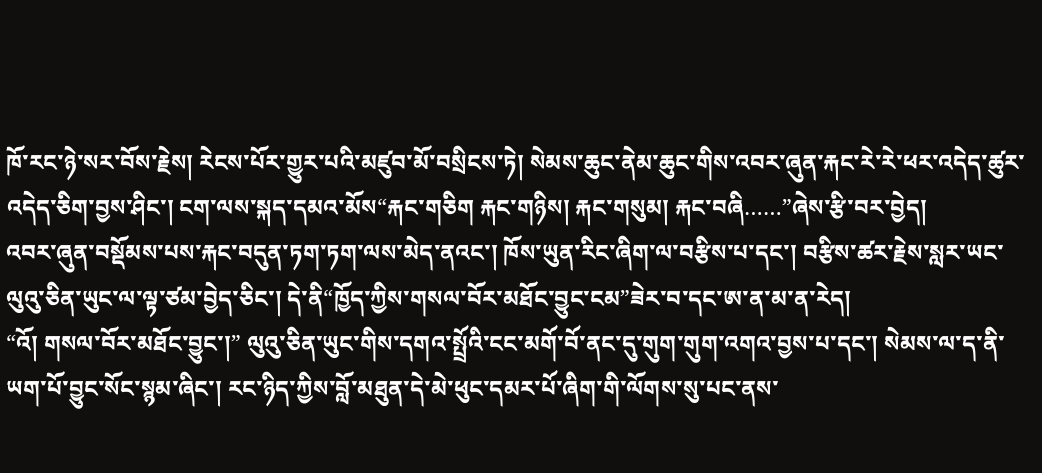ཁོ་རང་ཉེ་སར་བོས་རྗེས། རེངས་པོར་གྱུར་པའི་མཛུབ་མོ་བསྲིངས་ཏེ། སེམས་ཆུང་ནེམ་ཆུང་གིས་འབར་ཞུན་རྐང་རེ་རེ་ཕར་འདེད་ཚུར་འདེད་ཅིག་བྱས་ཤིང་། ངག་ལས་སྐད་དམའ་མོས“རྐང་གཅིག རྐང་གཉིས། རྐང་གསུམ། རྐང་བཞི……”ཞེས་རྩི་བར་བྱེད།
འབར་ཞུན་བསྡོམས་པས་རྐང་བདུན་ཏག་ཏག་ལས་མེད་ནའང་། ཁོས་ཡུན་རིང་ཞིག་ལ་བརྩིས་པ་དང་། བརྩིས་ཚར་རྗེས་སླར་ཡང་ལུའུ་ཅིན་ཡུང་ལ་ལྟ་ཙམ་བྱེད་ཅིང་། དེ་ནི“ཁྱོད་ཀྱིས་གསལ་བོར་མཐོང་བྱུང་ངམ”ཟེར་བ་དང་ཨ་ན་མ་ན་རེད།
“འོ། གསལ་བོར་མཐོང་བྱུང་།” ལུའུ་ཅིན་ཡུང་གིས་དགའ་སྤྲོའི་ངང་མགོ་བོ་ནང་དུ་གུག་གུག་འགའ་བྱས་པ་དང་། སེམས་ལ་ད་ནི་ཡག་པོ་བྱུང་སོང་སྙམ་ཞིང་། རང་ཉིད་ཀྱིས་བློ་མཐུན་དེ་མེ་ཕུང་དམར་པོ་ཞིག་གི་ལོགས་སུ་པང་ནས་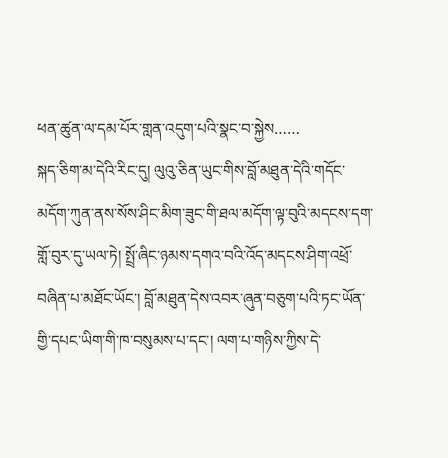ཕན་ཚུན་ལ་དམ་པོར་གླན་འདུག་པའི་སྣང་བ་སྐྱེས……
སྐད་ཅིག་མ་དེའི་རིང་དུ། ལུའུ་ཅིན་ཡུང་གིས་བློ་མཐུན་དེའི་གདོང་མདོག་ཀུན་ནས་སོས་ཤིང་མིག་ཟུང་གི་ཐལ་མདོག་ལྟ་བུའི་མདངས་དག་གློ་བུར་དུ་ཡལ་ཏེ། སྤྲོ་ཞིང་ཉམས་དགའ་བའི་འོད་མདངས་ཤིག་འཕྲོ་བཞིན་པ་མཐོང་ཡོང་། བློ་མཐུན་དེས་འབར་ཞུན་བཅུག་པའི་ཏང་ཡོན་གྱི་དཔང་ཡིག་གི་ཁ་བསུམས་པ་དང་། ལག་པ་གཉིས་ཀྱིས་དེ་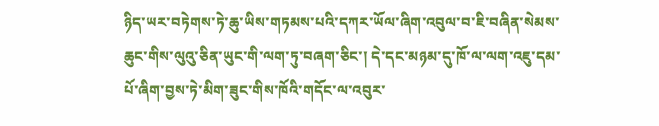ཉིད་ཡར་བཏེགས་ཏེ་ཆུ་ཡིས་གཏམས་པའི་དཀར་ཡོལ་ཞིག་འབུལ་བ་ཇི་བཞིན་སེམས་ཆུང་གིས་ལུའུ་ཅིན་ཡུང་གི་ལག་ཏུ་བཞག་ཅིང་། དེ་དང་མཉམ་དུ་ཁོ་ལ་ལག་འཇུ་དམ་པོ་ཞིག་བྱས་ཏེ་མིག་ཟུང་གིས་ཁོའི་གདོང་ལ་འབུར་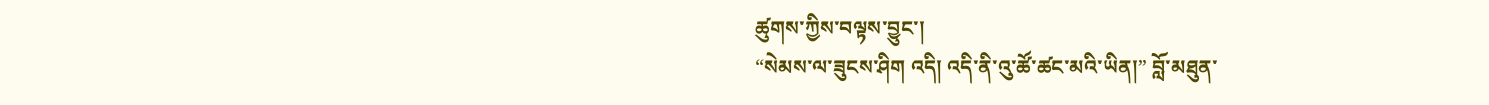ཚུགས་ཀྱིས་བལྟས་བྱུང་།
“སེམས་ལ་ཟུངས་ཤིག འདི། འདི་ནི་འུ་ཚོ་ཚང་མའི་ཡིན།” བློ་མཐུན་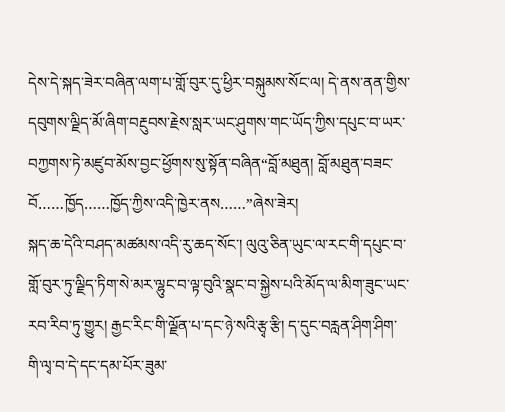དེས་དེ་སྐད་ཟེར་བཞིན་ལག་པ་གློ་བུར་དུ་ཕྱིར་བསྐུམས་སོང་ལ། དེ་ནས་ནན་གྱིས་དབུགས་ལྗིད་མོ་ཞིག་བརྔུབས་རྗེས་སླར་ཡང་ཤུགས་གང་ཡོད་ཀྱིས་དཔུང་བ་ཡར་བཀྱགས་ཏེ་མཛུབ་མོས་བྱང་ཕྱོགས་སུ་སྟོན་བཞིན“བློ་མཐུན། བློ་མཐུན་བཟང་བོ……ཁྱོད……ཁྱོད་ཀྱིས་འདི་ཁྱེར་ནས……”ཞེས་ཟེར།
སྐད་ཆ་དེའི་བཤད་མཚམས་འདི་རུ་ཆད་སོང་། ལུའུ་ཅིན་ཡུང་ལ་རང་གི་དཔུང་བ་གློ་བུར་ཏུ་ལྗིད་ཏིག་སེ་མར་ལྷུང་བ་ལྟ་བུའི་སྣང་བ་སྐྱེས་པའི་མོད་ལ་མིག་ཟུང་ཡང་རབ་རིབ་ཏུ་གྱུར། རྒྱང་རིང་གི་ལྗོན་པ་དང་ཉེ་སའི་རྩྭ་རྩི། ད་དུང་བརླན་ཤིག་ཤིག་གི་ལྭ་བ་དེ་དང་དམ་པོར་ཟུམ་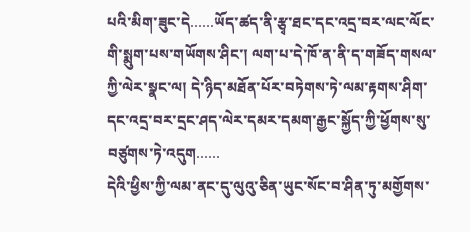པའི་མིག་ཟུང་དེ……ཡོད་ཚད་ནི་རྩྭ་ཐང་དང་འདྲ་བར་ལང་ལོང་གི་སྨུག་པས་གཡོགས་ཤིང་། ལག་པ་དེ་ཁོ་ན་ནི་ད་གཟོད་གསལ་ཀྱི་ལེར་སྣང་ལ། དེ་ཉིད་མཐོན་པོར་བཏེགས་ཏེ་ལམ་རྟགས་ཤིག་དང་འདྲ་བར་དྲང་ཤད་ལེར་དམར་དམག་རྒྱང་སྐྱོད་ཀྱི་ཕྱོགས་སུ་བཙུགས་ཏེ་འདུག……
དེའི་ཕྱིས་ཀྱི་ལམ་ནང་དུ་ལུའུ་ཅིན་ཡུང་སོང་བ་ཤིན་ཏུ་མགྱོགས་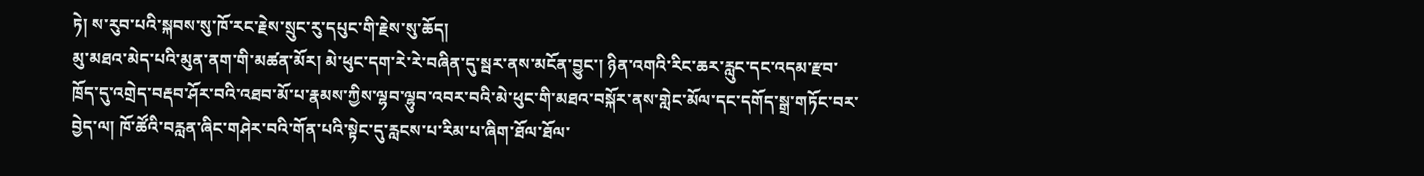ཏེ། ས་རུབ་པའི་སྐབས་སུ་ཁོ་རང་རྗེས་སྲུང་རུ་དཔུང་གི་རྗེས་སུ་ཆོད།
མུ་མཐའ་མེད་པའི་མུན་ནག་གི་མཚན་མོར། མེ་ཕུང་དག་རེ་རེ་བཞིན་དུ་སྦར་ནས་མངོན་བྱུང་། ཉིན་འགའི་རིང་ཆར་རླུང་དང་འདམ་རྫབ་ཁྲོད་དུ་འགྲེད་བརྡབ་ཤོར་བའི་འཐབ་མོ་པ་རྣམས་ཀྱིས་ལྷབ་ལྷུབ་འབར་བའི་མེ་ཕུང་གི་མཐའ་བསྐོར་ནས་གླེང་མོལ་དང་དགོད་སྒྲ་གཏོང་བར་བྱེད་ལ། ཁོ་ཚོའི་བརླན་ཞིང་གཤེར་བའི་གོན་པའི་སྟེང་དུ་རླངས་པ་རིམ་པ་ཞིག་ཐོལ་ཐོལ་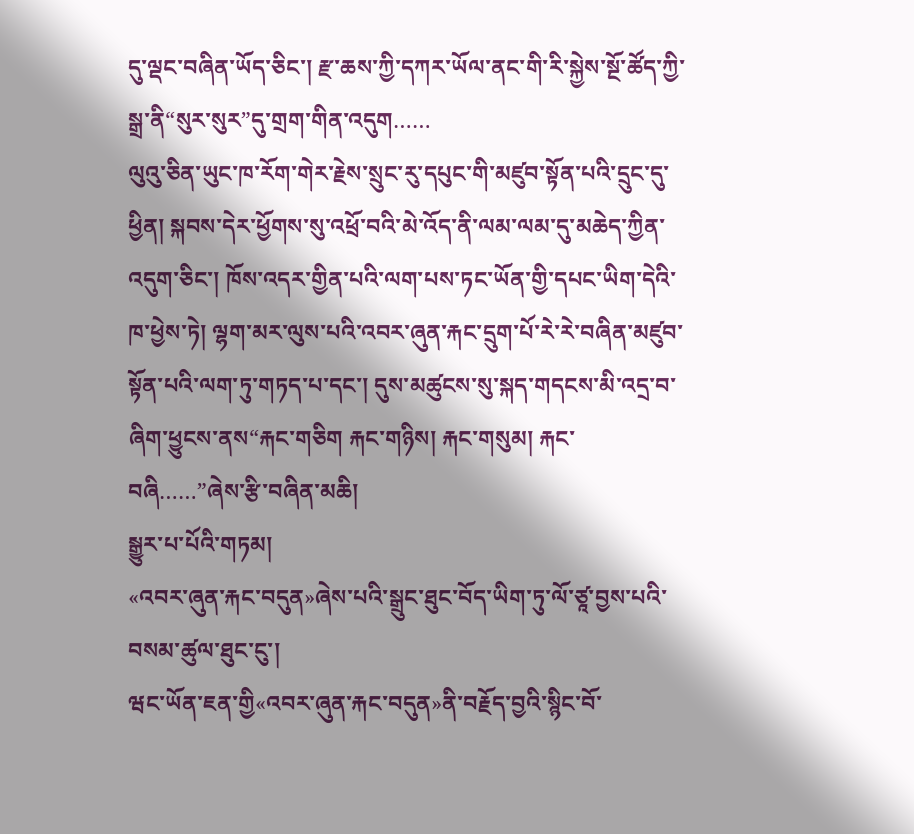དུ་ལྡང་བཞིན་ཡོད་ཅིང་། རྫ་ཆས་ཀྱི་དཀར་ཡོལ་ནང་གི་རི་སྐྱེས་སྔོ་ཚོད་ཀྱི་སྒྲ་ནི“སུར་སུར”དུ་གྲག་གིན་འདུག……
ལུའུ་ཅིན་ཡུང་ཁ་རོག་གེར་རྗེས་སྲུང་རུ་དཔུང་གི་མཛུབ་སྟོན་པའི་དྲུང་དུ་ཕྱིན། སྐབས་དེར་ཕྱོགས་སུ་འཕྲོ་བའི་མེ་འོད་ནི་ལམ་ལམ་དུ་མཆེད་ཀྱིན་འདུག་ཅིང་། ཁོས་འདར་གྱིན་པའི་ལག་པས་ཏང་ཡོན་གྱི་དཔང་ཡིག་དེའི་ཁ་ཕྱེས་ཏེ། ལྷག་མར་ལུས་པའི་འབར་ཞུན་རྐང་དྲུག་པོ་རེ་རེ་བཞིན་མཛུབ་སྟོན་པའི་ལག་ཏུ་གཏད་པ་དང་། དུས་མཚུངས་སུ་སྐད་གདངས་མི་འདྲ་བ་ཞིག་ཕྱུངས་ནས“རྐང་གཅིག རྐང་གཉིས། རྐང་གསུམ། རྐང་བཞི……”ཞེས་རྩི་བཞིན་མཆི།
སྒྱུར་པ་པོའི་གཏམ།
«འབར་ཞུན་རྐང་བདུན»ཞེས་པའི་སྒྲུང་ཐུང་བོད་ཡིག་ཏུ་ལོ་ཙཱ་བྱས་པའི་བསམ་ཚུལ་ཐུང་ངུ་།
ཝང་ཡོན་ཇན་གྱི«འབར་ཞུན་རྐང་བདུན»ནི་བརྗོད་བྱའི་སྙིང་བོ་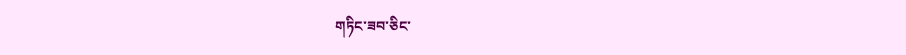གཏིང་ཟབ་ཅིང་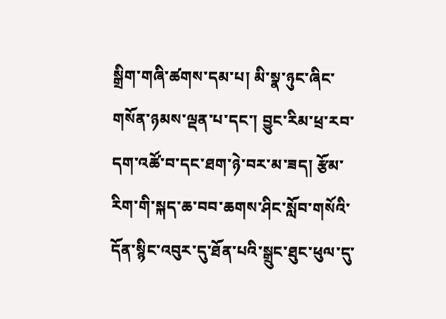སྒྲིག་གཞི་ཚགས་དམ་པ། མི་སྣ་ཉུང་ཞིང་གསོན་ཉམས་ལྡན་པ་དང་། བྱུང་རིམ་ཕྲ་རབ་དག་འཚོ་བ་དང་ཐག་ཉེ་བར་མ་ཟད། རྩོམ་རིག་གི་སྐད་ཆ་བབ་ཆགས་ཤིང་སློབ་གསོའི་དོན་སྙིང་འབུར་དུ་ཐོན་པའི་སྒྲུང་ཐུང་ཕུལ་དུ་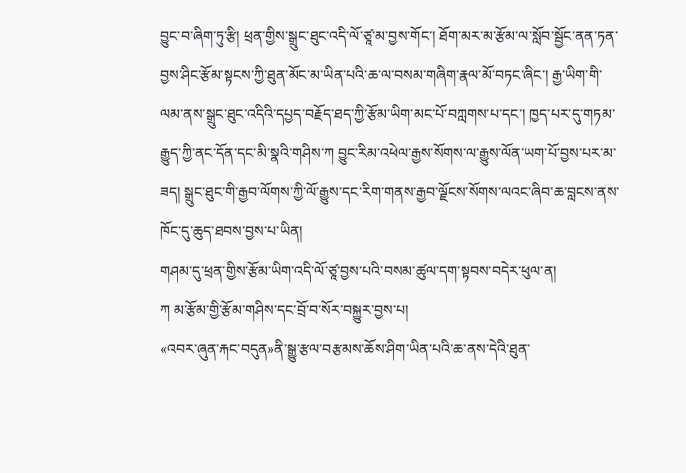བྱུང་བ་ཞིག་ཏུ་རྩི། ཕྲན་གྱིས་སྒྲུང་ཐུང་འདི་ལོ་ཙཱ་མ་བྱས་གོང་། ཐོག་མར་མ་རྩོམ་ལ་སློབ་སྦྱོང་ནན་ཏན་བྱས་ཤིང་རྩོམ་སྟངས་ཀྱི་ཐུན་མོང་མ་ཡིན་པའི་ཆ་ལ་བསམ་གཞིག་རྣལ་མོ་བཏང་ཞིང་། རྒྱ་ཡིག་གི་ལམ་ནས་སྒྲུང་ཐུང་འདིའི་དཔྱད་བརྗོད་ཐད་ཀྱི་རྩོམ་ཡིག་མང་པོ་བཀླགས་པ་དང་། ཁྱད་པར་དུ་གཏམ་རྒྱུད་ཀྱི་ནང་དོན་དང་མི་སྣའི་གཤིས་ཀ བྱུང་རིམ་འཕེལ་རྒྱས་སོགས་ལ་རྒྱུས་ལོན་ཡག་པོ་བྱས་པར་མ་ཟད། སྒྲུང་ཐུང་གི་རྒྱབ་ལོགས་ཀྱི་ལོ་རྒྱུས་དང་རིག་གནས་རྒྱབ་ལྗོངས་སོགས་ལའང་ཞིབ་ཆ་བླངས་ནས་ཁོང་དུ་ཆུད་ཐབས་བྱས་པ་ཡིན།
གཤམ་དུ་ཕྲན་གྱིས་རྩོམ་ཡིག་འདི་ལོ་ཙཱ་བྱས་པའི་བསམ་ཚུལ་དག་སྟབས་བདེར་ཕུལ་ན།
ཀ མ་རྩོམ་གྱི་རྩོམ་གཤིས་དང་བྲོ་བ་སོར་བསྐྱུར་བྱས་པ།
«འབར་ཞུན་རྐང་བདུན»ནི་སྒྱུ་རྩལ་བརྩམས་ཆོས་ཤིག་ཡིན་པའི་ཆ་ནས་དེའི་ཐུན་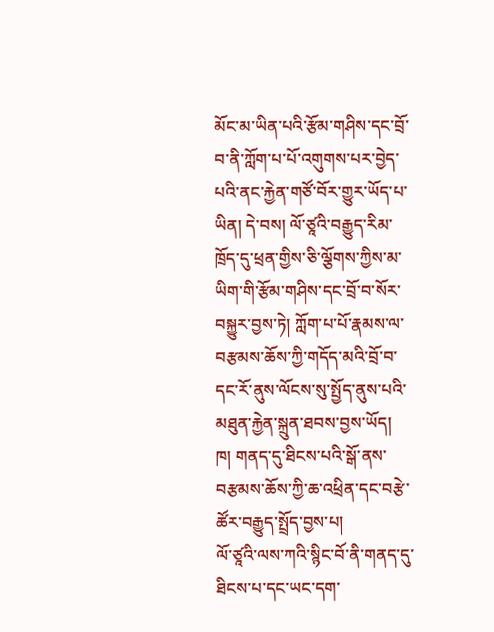མོང་མ་ཡིན་པའི་རྩོམ་གཤིས་དང་བྲོ་བ་ནི་ཀློག་པ་པོ་འགུགས་པར་བྱེད་པའི་ནང་རྐྱེན་གཙོ་བོར་གྱུར་ཡོད་པ་ཡིན། དེ་བས། ལོ་ཙཱའི་བརྒྱུད་རིམ་ཁྲོད་དུ་ཕྲན་གྱིས་ཅི་ལྕོགས་ཀྱིས་མ་ཡིག་གི་རྩོམ་གཤིས་དང་བྲོ་བ་སོར་བསྐྱུར་བྱས་ཏེ། ཀློག་པ་པོ་རྣམས་ལ་བརྩམས་ཆོས་ཀྱི་གདོད་མའི་བྲོ་བ་དང་རོ་ནུས་ལོངས་སུ་སྤྱོད་ནུས་པའི་མཐུན་རྐྱེན་སྐྲུན་ཐབས་བྱས་ཡོད།
ཁ། གནད་དུ་ཐིངས་པའི་སྒོ་ནས་བརྩམས་ཆོས་ཀྱི་ཆ་འཕྲིན་དང་བརྩེ་ཚོར་བརྒྱུད་སྤྲོད་བྱས་པ།
ལོ་ཙཱའི་ལས་ཀའི་སྙིང་བོ་ནི་གནད་དུ་ཐིངས་པ་དང་ཡང་དག་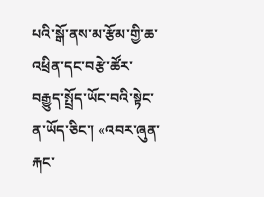པའི་སྒོ་ནས་མ་རྩོམ་གྱི་ཆ་འཕྲིན་དང་བརྩེ་ཚོར་བརྒྱུད་སྤྲོད་ཡོང་བའི་སྟེང་ན་ཡོད་ཅིང་། «འབར་ཞུན་རྐང་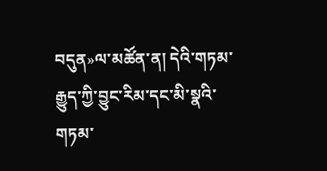བདུན»ལ་མཚོན་ན། དེའི་གཏམ་རྒྱུད་ཀྱི་བྱུང་རིམ་དང་མི་སྣའི་གཏམ་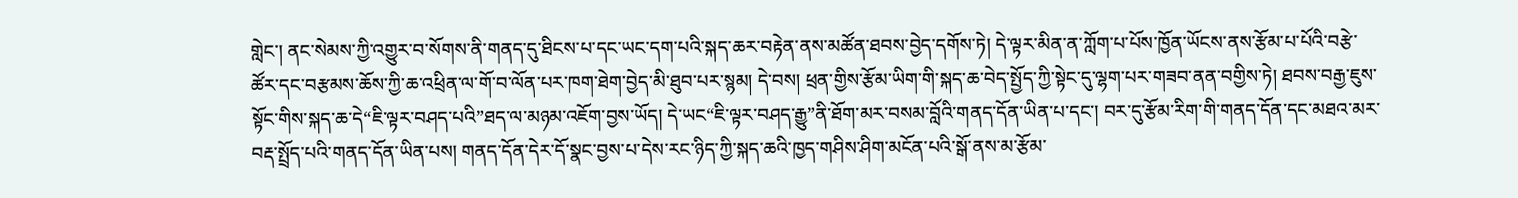གླེང་། ནང་སེམས་ཀྱི་འགྱུར་བ་སོགས་ནི་གནད་དུ་ཐིངས་པ་དང་ཡང་དག་པའི་སྐད་ཆར་བརྟེན་ནས་མཚོན་ཐབས་བྱེད་དགོས་ཏེ། དེ་ལྟར་མིན་ན་ཀློག་པ་པོས་ཁྱོན་ཡོངས་ནས་རྩོམ་པ་པོའི་བརྩེ་ཚོར་དང་བརྩམས་ཆོས་ཀྱི་ཆ་འཕྲིན་ལ་གོ་བ་ལོན་པར་ཁག་ཐེག་བྱེད་མི་ཐུབ་པར་སྙམ། དེ་བས། ཕྲན་གྱིས་རྩོམ་ཡིག་གི་སྐད་ཆ་བེད་སྤྱོད་ཀྱི་སྟེང་དུ་ལྷག་པར་གཟབ་ནན་བགྱིས་ཏེ། ཐབས་བརྒྱ་ཇུས་སྟོང་གིས་སྐད་ཆ་དེ“ཇི་ལྟར་བཤད་པའི”ཐད་ལ་མཉམ་འཇོག་བྱས་ཡོད། དེ་ཡང“ཇི་ལྟར་བཤད་རྒྱུ”ནི་ཐོག་མར་བསམ་བློའི་གནད་དོན་ཡིན་པ་དང་། བར་དུ་རྩོམ་རིག་གི་གནད་དོན་དང་མཐའ་མར་བརྡ་སྤྲོད་པའི་གནད་དོན་ཡིན་པས། གནད་དོན་དེར་དོ་སྣང་བྱས་པ་དེས་རང་ཉིད་ཀྱི་སྐད་ཆའི་ཁྱད་གཤིས་ཤིག་མངོན་པའི་སྒོ་ནས་མ་རྩོམ་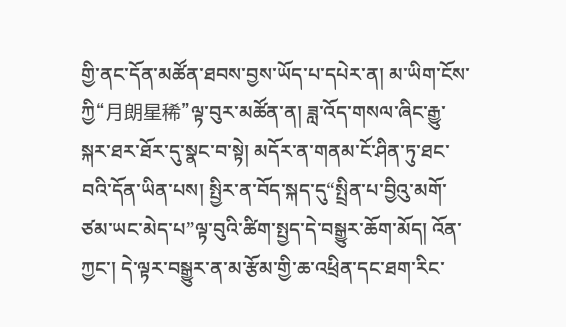གྱི་ནང་དོན་མཚོན་ཐབས་བྱས་ཡོད་པ་དཔེར་ན། མ་ཡིག་ངོས་ཀྱི“月朗星稀”ལྟ་བུར་མཚོན་ན། ཟླ་འོད་གསལ་ཞིང་རྒྱུ་སྐར་ཐར་ཐོར་དུ་སྣང་བ་སྟེ། མདོར་ན་གནམ་ངོ་ཤིན་ཏུ་ཐང་བའི་དོན་ཡིན་པས། སྤྱིར་ན་བོད་སྐད་དུ“སྤྲིན་པ་བྱིའུ་མགོ་ཙམ་ཡང་མེད་པ”ལྟ་བུའི་ཚིག་སྤྱད་དེ་བསྒྱུར་ཆོག་མོད། འོན་ཀྱང་། དེ་ལྟར་བསྒྱུར་ན་མ་རྩོམ་གྱི་ཆ་འཕྲིན་དང་ཐག་རིང་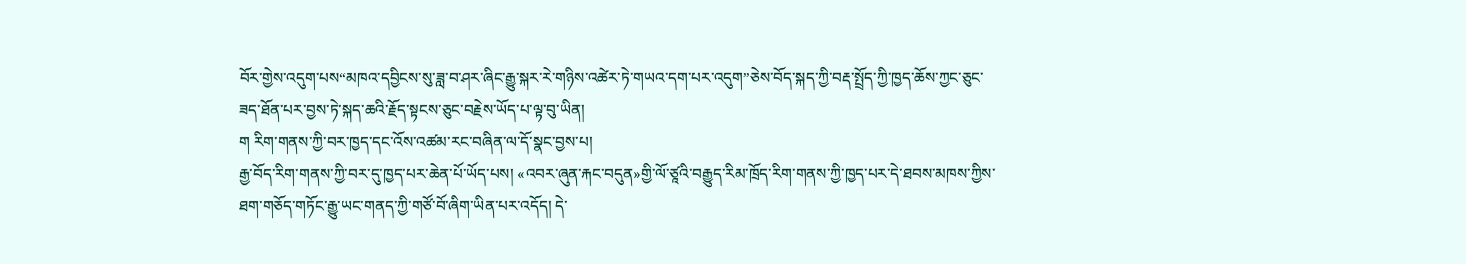བོར་གྱེས་འདུག་པས“མཁའ་དབྱིངས་སུ་ཟླ་བ་ཤར་ཞིང་རྒྱུ་སྐར་རེ་གཉིས་འཚེར་ཏེ་གཡའ་དག་པར་འདུག”ཅེས་བོད་སྐད་ཀྱི་བརྡ་སྤྲོད་ཀྱི་ཁྱད་ཆོས་ཀྱང་ཅུང་ཟད་ཐོན་པར་བྱས་ཏེ་སྐད་ཆའི་རྗོད་སྟངས་ཅུང་བརྗེས་ཡོད་པ་ལྟ་བུ་ཡིན།
ག རིག་གནས་ཀྱི་བར་ཁྱད་དང་འོས་འཚམ་རང་བཞིན་ལ་དོ་སྣང་བྱས་པ།
རྒྱ་བོད་རིག་གནས་ཀྱི་བར་དུ་ཁྱད་པར་ཆེན་པོ་ཡོད་པས། «འབར་ཞུན་རྐང་བདུན»གྱི་ལོ་ཙཱའི་བརྒྱུད་རིམ་ཁྲོད་རིག་གནས་ཀྱི་ཁྱད་པར་དེ་ཐབས་མཁས་ཀྱིས་ཐག་གཅོད་གཏོང་རྒྱུ་ཡང་གནད་ཀྱི་གཙོ་བོ་ཞིག་ཡིན་པར་འདོད། དེ་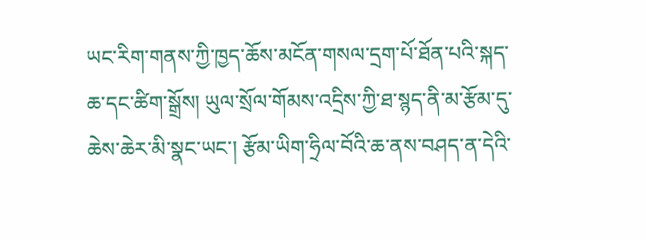ཡང་རིག་གནས་ཀྱི་ཁྱད་ཆོས་མངོན་གསལ་དྲག་པོ་ཐོན་པའི་སྐད་ཆ་དང་ཚིག་སྒྲོས། ཡུལ་སྲོལ་གོམས་འདྲིས་ཀྱི་ཐ་སྙད་ནི་མ་རྩོམ་དུ་ཆེས་ཆེར་མི་སྣང་ཡང་། རྩོམ་ཡིག་ཧྲིལ་བོའི་ཆ་ནས་བཤད་ན་དེའི་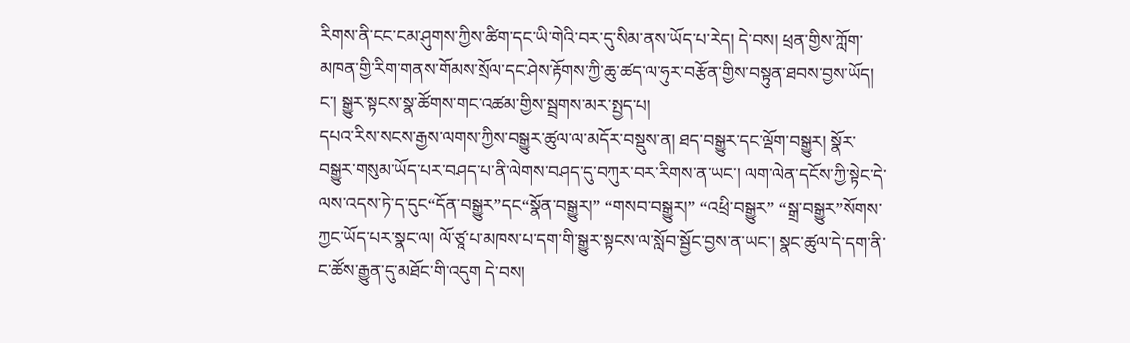རིགས་ནི་ངང་ངམ་ཤུགས་ཀྱིས་ཚིག་དང་ཡི་གེའི་བར་དུ་སིམ་ནས་ཡོད་པ་རེད། དེ་བས། ཕྲན་གྱིས་ཀློག་མཁན་གྱི་རིག་གནས་གོམས་སྲོལ་དང་ཤེས་རྟོགས་ཀྱི་ཆུ་ཚད་ལ་ཧུར་བརྩོན་གྱིས་བསྟུན་ཐབས་བྱས་ཡོད།
ང་། སྒྱུར་སྟངས་སྣ་ཚོགས་གང་འཚམ་གྱིས་སྦྲགས་མར་སྤྱད་པ།
དཔའ་རིས་སངས་རྒྱས་ལགས་ཀྱིས་བསྒྱུར་ཚུལ་ལ་མདོར་བསྡུས་ན། ཐད་བསྒྱུར་དང་ལྡོག་བསྒྱུར། སྣོར་བསྒྱུར་གསུམ་ཡོད་པར་བཤད་པ་ནི་ལེགས་བཤད་དུ་བཀུར་བར་རིགས་ན་ཡང་། ལག་ལེན་དངོས་ཀྱི་སྟེང་དེ་ལས་འདས་ཏེ་ད་དུང“དོན་བསྒྱུར”དང“སྣོན་བསྒྱུར།” “གསབ་བསྒྱུར།” “འཕྲི་བསྒྱུར” “སྒྲ་བསྒྱུར”སོགས་ཀྱང་ཡོད་པར་སྣང་ལ། ལོ་ཙཱ་པ་མཁས་པ་དག་གི་སྒྱུར་སྟངས་ལ་སློབ་སྦྱོང་བྱས་ན་ཡང་། སྣང་ཚུལ་དེ་དག་ནི་ང་ཚོས་རྒྱུན་དུ་མཐོང་གི་འདུག དེ་བས།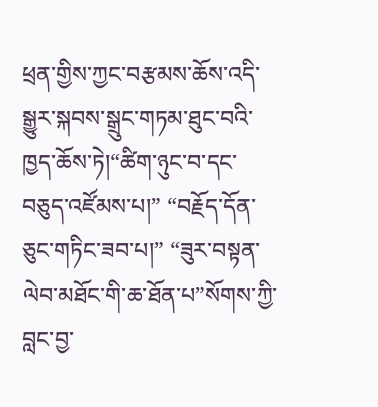ཕྲན་གྱིས་ཀྱང་བརྩམས་ཆོས་འདི་སྒྱུར་སྐབས་སྒྲུང་གཏམ་ཐུང་བའི་ཁྱད་ཆོས་ཏེ།“ཚིག་ཉུང་བ་དང་བཅུད་འཛོམས་པ།” “བརྗོད་དོན་ཅུང་གཏིང་ཟབ་པ།” “ཟུར་བསྟན་ལེབ་མཐོང་གི་ཆ་ཐོན་པ”སོགས་ཀྱི་བླང་བྱ་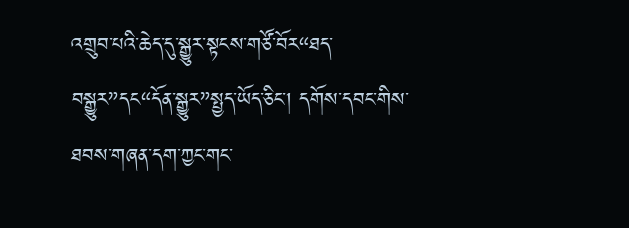འགྲུབ་པའི་ཆེད་དུ་སྒྱུར་སྟངས་གཙོ་བོར“ཐད་བསྒྱུར”དང“དོན་སྒྱུར”སྤྱད་ཡོད་ཅིང་། དགོས་དབང་གིས་ཐབས་གཞན་དག་ཀྱང་གང་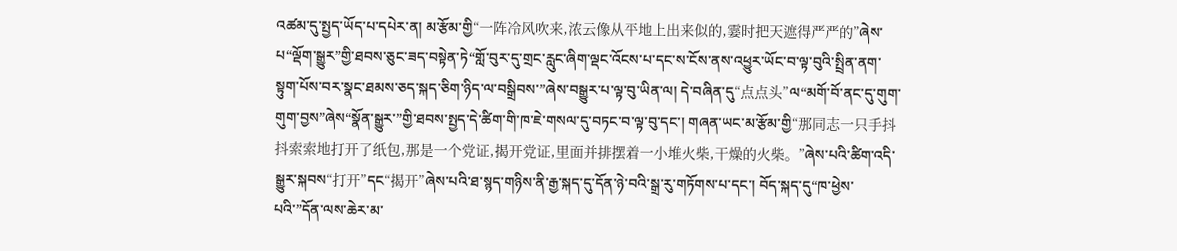འཚམ་དུ་སྤྱད་ཡོད་པ་དཔེར་ན། མ་རྩོམ་གྱི“一阵冷风吹来,浓云像从平地上出来似的,霎时把天遮得严严的”ཞེས་པ“ལྡོག་སྒྱུར”གྱི་ཐབས་ཅུང་ཟད་བསྟེན་ཏེ“གློ་བུར་དུ་གྲང་རླུང་ཞིག་ལྡང་འོངས་པ་དང་ས་ངོས་ནས་འཕྱུར་ཡོང་བ་ལྟ་བུའི་སྤྲིན་ནག་སྟུག་པོས་བར་སྣང་ཐམས་ཅད་སྐད་ཅིག་ཉིད་ལ་བསྒྲིབས་”ཞེས་བསྒྱུར་པ་ལྟ་བུ་ཡིན་ལ། དེ་བཞིན་དུ“点点头”ལ“མགོ་བོ་ནང་དུ་གུག་གུག་བྱས”ཞེས“སྣོན་སྒྱུར་”གྱི་ཐབས་སྤྱད་དེ་ཚིག་གི་ཁ་ཇེ་གསལ་དུ་བཏང་བ་ལྟ་བུ་དང་། གཞན་ཡང་མ་རྩོམ་གྱི“那同志一只手抖抖索索地打开了纸包,那是一个党证,揭开党证,里面并排摆着一小堆火柴,干燥的火柴。”ཞེས་པའི་ཚིག་འདི་སྒྱུར་སྐབས“打开”དང“揭开”ཞེས་པའི་ཐ་སྙད་གཉིས་ནི་རྒྱ་སྐད་དུ་དོན་ཉེ་བའི་སྒྲ་རུ་གཏོགས་པ་དང་། བོད་སྐད་དུ“ཁ་ཕྱེས་པའི་”དོན་ལས་ཆེར་མ་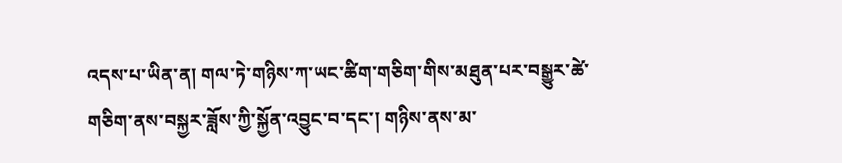འདས་པ་ཡིན་ན། གལ་ཏེ་གཉིས་ཀ་ཡང་ཚིག་གཅིག་གིས་མཐུན་པར་བསྒྱུར་ཚེ་གཅིག་ནས་བསྐྱར་ཟློས་ཀྱི་སྐྱོན་འབྱུང་བ་དང་། གཉིས་ནས་མ་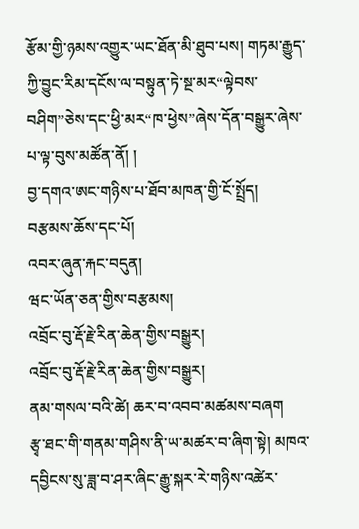རྩོམ་གྱི་ཉམས་འགྱུར་ཡང་ཐོན་མི་ཐུབ་པས། གཏམ་རྒྱུད་ཀྱི་བྱུང་རིམ་དངོས་ལ་བསྟུན་ཏེ་སྔ་མར“ལྟེབས་བཤིག”ཅེས་དང་ཕྱི་མར“ཁ་ཕྱེས”ཞེས་དོན་བསྒྱུར་ཞེས་པ་ལྟ་བུས་མཚོན་ནོ། །
བྱ་དགའ་ཨང་གཉིས་པ་ཐོབ་མཁན་གྱི་ངོ་སྤྲོད།
བརྩམས་ཆོས་དང་པོ།
འབར་ཞུན་རྐང་བདུན།
ཝང་ཡོན་ཅན་གྱིས་བརྩམས།
འབྲོང་བུ་རྡོ་རྗེ་རིན་ཆེན་གྱིས་བསྒྱུར།
འབྲོང་བུ་རྡོ་རྗེ་རིན་ཆེན་གྱིས་བསྒྱུར།
ནམ་གསལ་བའི་ཚེ། ཆར་བ་འབབ་མཚམས་བཞག
རྩྭ་ཐང་གི་གནམ་གཤིས་ནི་ཡ་མཚར་བ་ཞིག་སྟེ། མཁའ་དབྱིངས་སུ་ཟླ་བ་ཤར་ཞིང་རྒྱུ་སྐར་རེ་གཉིས་འཚེར་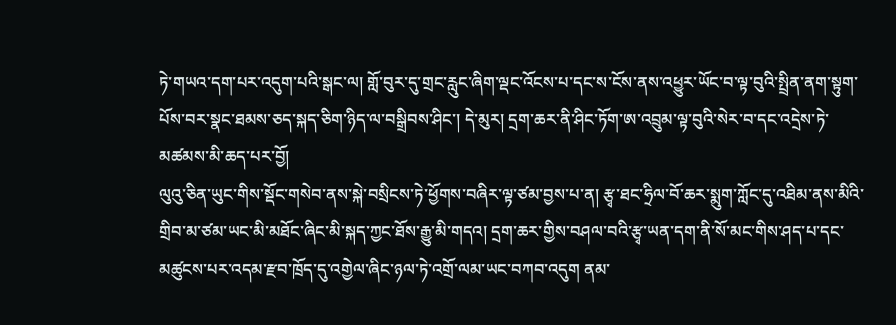ཏེ་གཡའ་དག་པར་འདུག་པའི་སྒང་ལ། གློ་བུར་དུ་གྲང་རླུང་ཞིག་ལྡང་འོངས་པ་དང་ས་ངོས་ནས་འཕྱུར་ཡོང་བ་ལྟ་བུའི་སྤྲིན་ནག་སྟུག་པོས་བར་སྣང་ཐམས་ཅད་སྐད་ཅིག་ཉིད་ལ་བསྒྲིབས་ཤིང་། དེ་མུར། དྲག་ཆར་ནི་ཤིང་ཏོག་ཨ་འབྲུམ་ལྟ་བུའི་སེར་བ་དང་འདྲེས་ཏེ་མཚམས་མི་ཆད་པར་བྱོ།
ལུའུ་ཅིན་ཡུང་གིས་སྡོང་གསེབ་ནས་སྐེ་བསྲིངས་ཏེ་ཕྱོགས་བཞིར་ལྟ་ཙམ་བྱས་པ་ན། རྩྭ་ཐང་ཧྲིལ་བོ་ཆར་སྨུག་ཀློང་དུ་འཐིམ་ནས་མིའི་གྲིབ་མ་ཙམ་ཡང་མི་མཐོང་ཞིང་མི་སྐད་ཀྱང་ཐོས་རྒྱུ་མི་གདའ། དྲག་ཆར་གྱིས་བཤལ་བའི་རྩྭ་ཡན་དག་ནི་སོ་མང་གིས་ཤད་པ་དང་མཚུངས་པར་འདམ་རྫབ་ཁྲོད་དུ་འགྱེལ་ཞིང་ཉལ་ཏེ་འགྲོ་ལམ་ཡང་བཀབ་འདུག ནམ་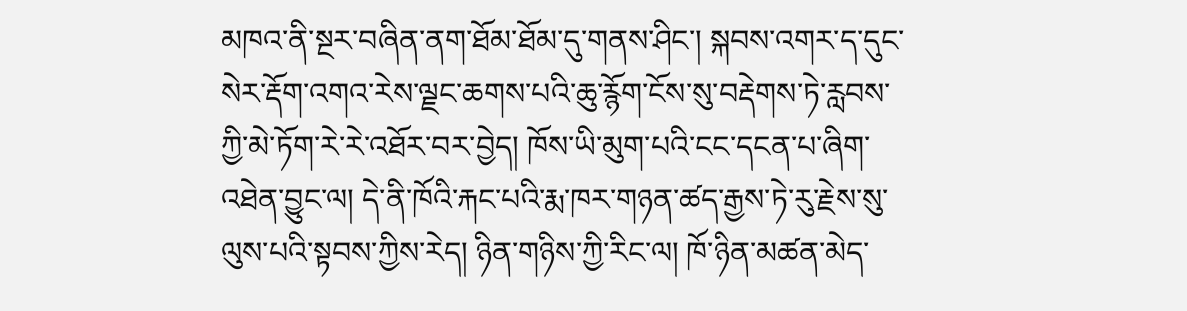མཁའ་ནི་སྔར་བཞིན་ནག་ཐོམ་ཐོམ་དུ་གནས་ཤིང་། སྐབས་འགར་ད་དུང་སེར་རྡོག་འགའ་རེས་ལྗང་ཆགས་པའི་ཆུ་རྙོག་ངོས་སུ་བརྡེགས་ཏེ་རླབས་ཀྱི་མེ་ཏོག་རེ་རེ་འཐོར་བར་བྱེད། ཁོས་ཡི་མུག་པའི་ངང་དངན་པ་ཞིག་འཐེན་བྱུང་ལ། དེ་ནི་ཁོའི་རྐང་པའི་རྨ་ཁར་གཉན་ཚད་རྒྱས་ཏེ་རུ་རྗེས་སུ་ལུས་པའི་སྟབས་ཀྱིས་རེད། ཉིན་གཉིས་ཀྱི་རིང་ལ། ཁོ་ཉིན་མཚན་མེད་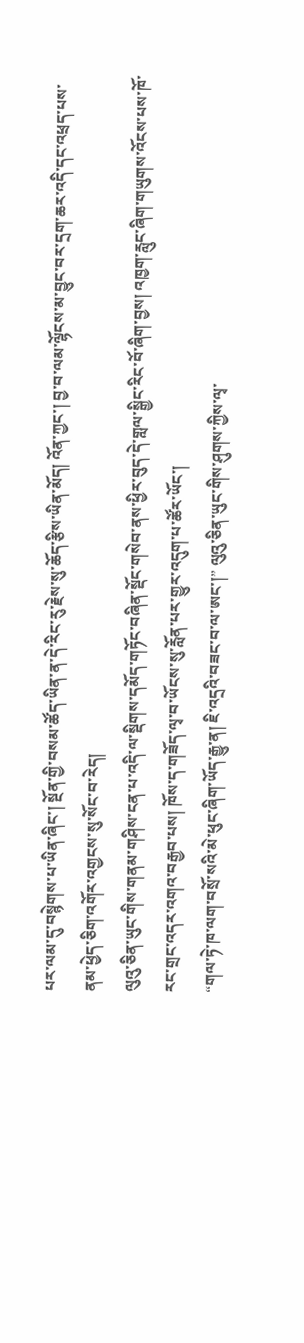པར་ལམ་དུ་བསྙེགས་པ་ཡིན་ཞིང་། སྔོན་གྱི་བསམ་ཚོད་ཡིན་ན་དེ་རིང་རུ་རྗེས་སུ་ཆོད་རྩིས་ཡིན་མོད། འོན་ཀྱང་། བྱ་བ་ལམ་ལྷོངས་མ་བྱུང་བར་དྲག་ཆར་འདི་དང་འཕྲད་པས་ནམ་ཕྱེད་ཅིག་འགོར་འགྱངས་སུ་སོང་བ་རེད།
ལུའུ་ཅིན་ཡུང་གིས་གནམ་གཤིས་ངན་པ་འདི་ལ་སྡིགས་དམོད་གཏོང་བཞིན་སྡོང་གསེབ་ནས་ཕྱིར་བུད་དེ་གླལ་སྒྱིང་རིང་བོ་ཞིག་བྱས། འཁྱག་རླུང་ཞིག་གཡུགས་འོངས་པས་ཁོ་རང་གྲང་འདར་འགའ་བརྒྱབ་པས། ཁོས་ད་གཟོད་ལྭ་བ་ཡོངས་སུ་རློན་པར་གྱུར་འདུག་པ་ཚོར་ཡོང་།
“གལ་ཏེ་ཁ་ལག་བསྲོ་སའི་མེ་ཕུང་ཞིག་ཡོད་རྒྱུ་ན། ཇི་འདྲའི་བཟང་བ་ལ་ཨང་།” ལུའུ་ཅིན་ཡུང་གིས་ཤུགས་ཀྱིས་ལྭ་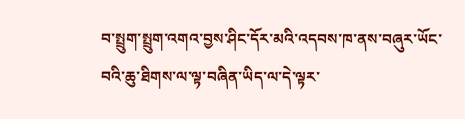བ་སྤྲུག་སྤྲུག་འགའ་བྱས་ཤིང་དོར་མའི་འདབས་ཁ་ནས་བཞུར་ཡོང་བའི་ཆུ་ཐིགས་ལ་ལྟ་བཞིན་ཡིད་ལ་དེ་ལྟར་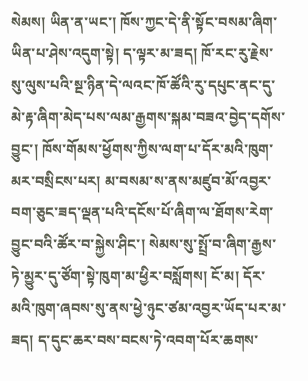སེམས། ཡིན་ན་ཡང་། ཁོས་ཀྱང་དེ་ནི་སྟོང་བསམ་ཞིག་ཡིན་པ་ཤེས་འདུག་སྟེ། ད་ལྟར་མ་ཟད། ཁོ་རང་རུ་རྗེས་སུ་ལུས་པའི་སྔ་ཉིན་དེ་ལའང་ཁོ་ཚོའི་རུ་དཔུང་ནང་དུ་མེ་རྟ་ཞིག་མེད་པས་ལམ་རྒྱགས་སྐམ་བཟའ་བྱེད་དགོས་བྱུང་། ཁོས་གོམས་ཕྱོགས་ཀྱིས་ལག་པ་དོར་མའི་ཁུག་མར་བསྲིངས་པར། མ་བསམ་ས་ནས་མཛུབ་མོ་འབྱར་བག་ཅུང་ཟད་ལྡན་པའི་དངོས་པོ་ཞིག་ལ་ཐོགས་རེག་བྱུང་བའི་ཚོར་བ་སྐྱེས་ཤིང་། སེམས་སུ་སྤྲོ་བ་ཞིག་རྒྱས་ཏེ་མྱུར་དུ་ཙོག་སྟེ་ཁུག་མ་ཕྱིར་བསློགས། ངོ་མ། དོར་མའི་ཁུག་ཞབས་སུ་ནས་ཕྱེ་ཉུང་ཙམ་འབྱར་ཡོད་པར་མ་ཟད། ད་དུང་ཆར་བས་བངས་ཏེ་འབག་པོར་ཆགས་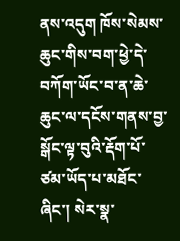ནས་འདུག ཁོས་སེམས་ཆུང་གིས་བག་ཕྱེ་དེ་བཀོག་ཡོང་བ་ན་ཆེ་ཆུང་ལ་དངོས་གནས་བྱ་སྒོང་ལྟ་བུའི་རྡོག་པོ་ཙམ་ཡོད་པ་མཐོང་ཞིང་། སེར་སྣ་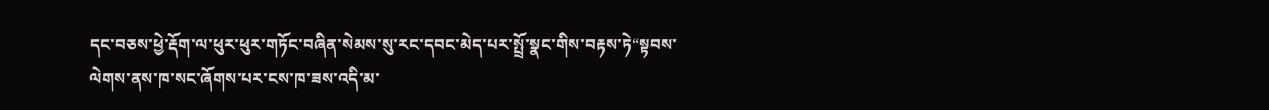དང་བཅས་ཕྱེ་རྡོག་ལ་ཕུར་ཕུར་གཏོང་བཞིན་སེམས་སུ་རང་དབང་མེད་པར་སྤྲོ་སྣང་གིས་བརྟས་ཏེ“སྟབས་ལེགས་ནས་ཁ་སང་ཞོགས་པར་ངས་ཁ་ཟས་འདི་མ་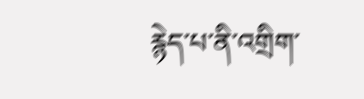རྙེད་པ་ནི་འགྲིག་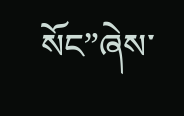སོང”ཞེས་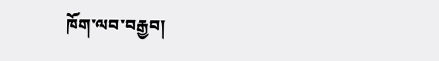ཁོག་ལབ་བརྒྱབ།